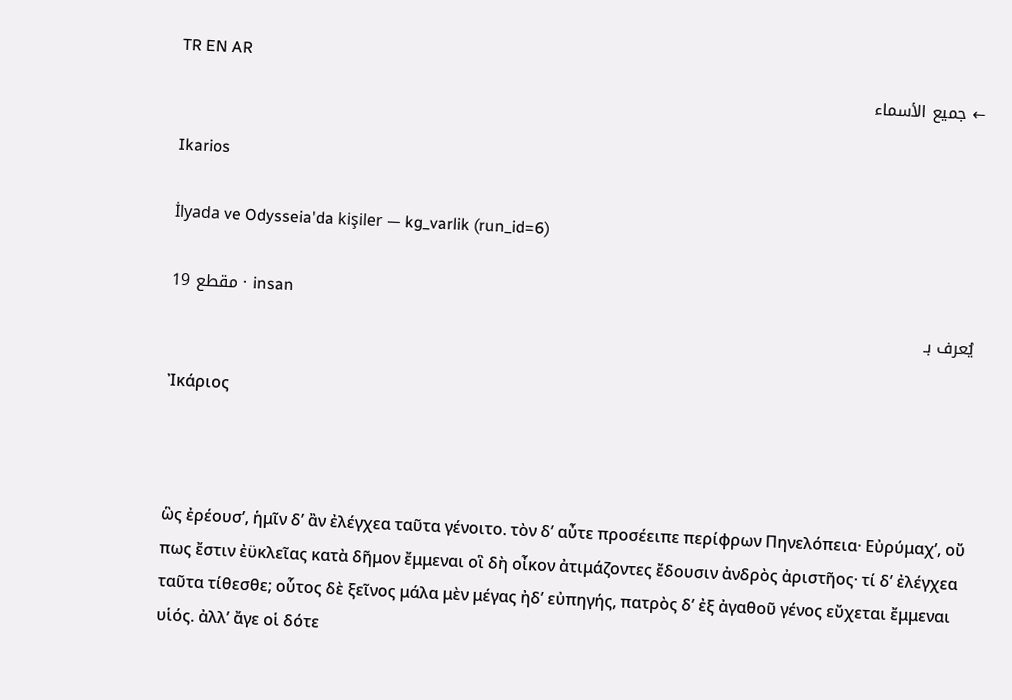TR EN AR
← جميع الأسماء

Ikarios

İlyada ve Odysseia'da kişiler — kg_varlik (run_id=6)

19 مقطع · insan
يُعرف بـ

Ἰκάριος



ὣς ἐρέουσʼ, ἡμῖν δʼ ἂν ἐλέγχεα ταῦτα γένοιτο. τὸν δʼ αὖτε προσέειπε περίφρων Πηνελόπεια· Εὐρύμαχʼ, οὔ πως ἔστιν ἐϋκλεῖας κατὰ δῆμον ἔμμεναι οἳ δὴ οἶκον ἀτιμάζοντες ἔδουσιν ἀνδρὸς ἀριστῆος· τί δʼ ἐλέγχεα ταῦτα τίθεσθε; οὗτος δὲ ξεῖνος μάλα μὲν μέγας ἠδʼ εὐπηγής, πατρὸς δʼ ἐξ ἀγαθοῦ γένος εὔχεται ἔμμεναι υἱός. ἀλλʼ ἄγε οἱ δότε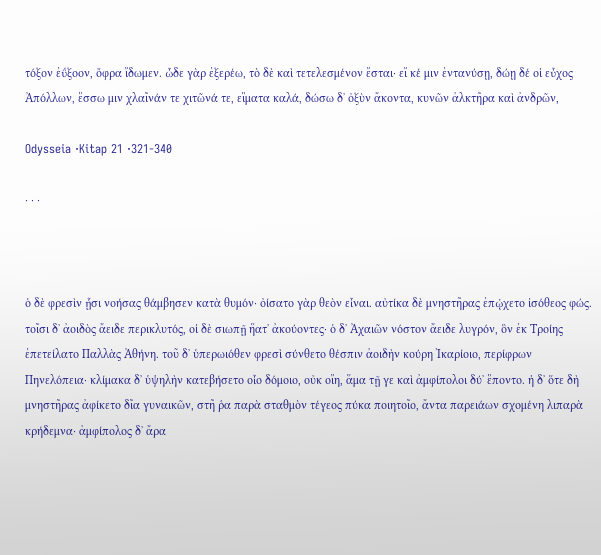τόξον ἐΰξοον, ὄφρα ἴδωμεν. ὧδε γὰρ ἐξερέω, τὸ δὲ καὶ τετελεσμένον ἔσται· εἴ κέ μιν ἐντανύσῃ, δώῃ δέ οἱ εὖχος Ἀπόλλων, ἕσσω μιν χλαῖνάν τε χιτῶνά τε, εἵματα καλά, δώσω δʼ ὀξὺν ἄκοντα, κυνῶν ἀλκτῆρα καὶ ἀνδρῶν,

Odysseia ·Kitap 21 ·321-340

· · ·



ὁ δὲ φρεσὶν ᾗσι νοήσας θάμβησεν κατὰ θυμόν· ὀίσατο γὰρ θεὸν εἶναι. αὐτίκα δὲ μνηστῆρας ἐπῴχετο ἰσόθεος φώς. τοῖσι δʼ ἀοιδὸς ἄειδε περικλυτός, οἱ δὲ σιωπῇ ἥατʼ ἀκούοντες· ὁ δʼ Ἀχαιῶν νόστον ἄειδε λυγρόν, ὃν ἐκ Τροίης ἐπετείλατο Παλλὰς Ἀθήνη. τοῦ δʼ ὑπερωιόθεν φρεσὶ σύνθετο θέσπιν ἀοιδὴν κούρη Ἰκαρίοιο, περίφρων Πηνελόπεια· κλίμακα δʼ ὑψηλὴν κατεβήσετο οἷο δόμοιο, οὐκ οἴη, ἅμα τῇ γε καὶ ἀμφίπολοι δύʼ ἕποντο. ἡ δʼ ὅτε δὴ μνηστῆρας ἀφίκετο δῖα γυναικῶν, στῆ ῥα παρὰ σταθμὸν τέγεος πύκα ποιητοῖο, ἄντα παρειάων σχομένη λιπαρὰ κρήδεμνα· ἀμφίπολος δʼ ἄρα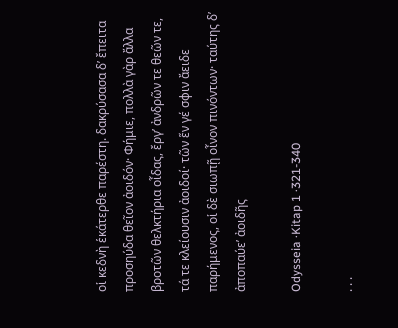οἱ κεδνὴ ἑκάτερθε παρέστη. δακρύσασα δʼ ἔπειτα προσηύδα θεῖον ἀοιδόν· Φήμιε, πολλὰ γὰρ ἄλλα βροτῶν θελκτήρια οἶδας, ἔργʼ ἀνδρῶν τε θεῶν τε, τά τε κλείουσιν ἀοιδοί· τῶν ἕν γέ σφιν ἄειδε παρήμενος, οἱ δὲ σιωπῇ οἶνον πινόντων· ταύτης δʼ ἀποπαύεʼ ἀοιδῆς

Odysseia ·Kitap 1 ·321-340

· · ·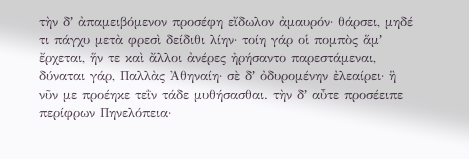τὴν δʼ ἀπαμειβόμενον προσέφη εἴδωλον ἀμαυρόν· θάρσει, μηδέ τι πάγχυ μετὰ φρεσὶ δείδιθι λίην· τοίη γάρ οἱ πομπὸς ἅμʼ ἔρχεται, ἥν τε καὶ ἄλλοι ἀνέρες ἠρήσαντο παρεστάμεναι, δύναται γάρ, Παλλὰς Ἀθηναίη· σὲ δʼ ὀδυρομένην ἐλεαίρει· ἣ νῦν με προέηκε τεῒν τάδε μυθήσασθαι. τὴν δʼ αὖτε προσέειπε περίφρων Πηνελόπεια·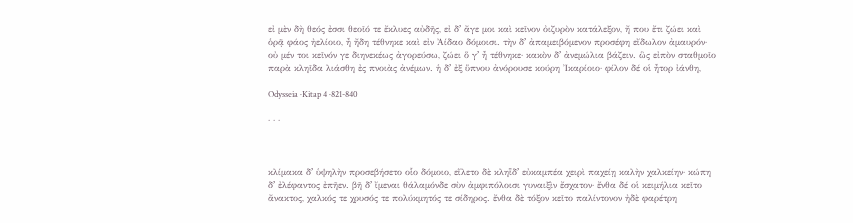εἰ μὲν δὴ θεός ἐσσι θεοῖό τε ἔκλυες αὐδῆς, εἰ δʼ ἄγε μοι καὶ κεῖνον ὀιζυρὸν κατάλεξον, ἤ που ἔτι ζώει καὶ ὁρᾷ φάος ἠελίοιο, ἦ ἤδη τέθνηκε καὶ εἰν Ἀίδαο δόμοισι. τὴν δʼ ἀπαμειβόμενον προσέφη εἴδωλον ἀμαυρόν· οὐ μέν τοι κεῖνόν γε διηνεκέως ἀγορεύσω, ζώει ὅ γʼ ἦ τέθνηκε· κακὸν δʼ ἀνεμώλια βάζειν. ὣς εἰπὸν σταθμοῖο παρὰ κληῖδα λιάσθη ἐς πνοιὰς ἀνέμων. ἡ δʼ ἐξ ὕπνου ἀνόρουσε κούρη Ἰκαρίοιο· φίλον δέ οἱ ἦτορ ἰάνθη,

Odysseia ·Kitap 4 ·821-840

· · ·



κλίμακα δʼ ὑψηλὴν προσεβήσετο οἷο δόμοιο, εἵλετο δὲ κληῗδʼ εὐκαμπέα χειρὶ παχείῃ καλὴν χαλκείην· κώπη δʼ ἐλέφαντος ἐπῆεν. βῆ δʼ ἴμεναι θάλαμόνδε σὺν ἀμφιπόλοισι γυναιξὶν ἔσχατον· ἔνθα δέ οἱ κειμήλια κεῖτο ἄνακτος, χαλκός τε χρυσός τε πολύκμητός τε σίδηρος. ἔνθα δὲ τόξον κεῖτο παλίντονον ἠδὲ φαρέτρη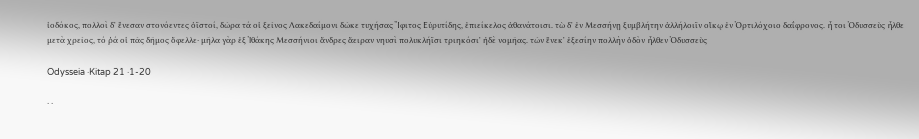ἰοδόκος, πολλοὶ δʼ ἔνεσαν στονόεντες ὀϊστοί, δῶρα τά οἱ ξεῖνος Λακεδαίμονι δῶκε τυχήσας Ἴφιτος Εὐρυτίδης, ἐπιείκελος ἀθανάτοισι. τὼ δʼ ἐν Μεσσήνῃ ξυμβλήτην ἀλλήλοιϊν οἴκῳ ἐν Ὀρτιλόχοιο δαΐφρονος. ἦ τοι Ὀδυσσεὺς ἦλθε μετὰ χρεῖος, τό ῥά οἱ πᾶς δῆμος ὄφελλε· μῆλα γὰρ ἐξ Ἰθάκης Μεσσήνιοι ἄνδρες ἄειραν νηυσὶ πολυκλήϊσι τριηκόσιʼ ἠδὲ νομῆας. τῶν ἕνεκʼ ἐξεσίην πολλὴν ὁδὸν ἦλθεν Ὀδυσσεὺς

Odysseia ·Kitap 21 ·1-20

· ·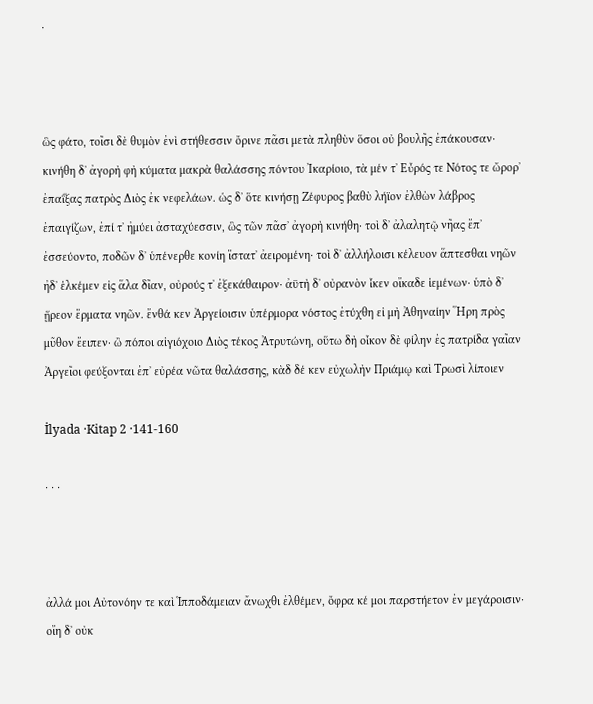·



ὣς φάτο, τοῖσι δὲ θυμὸν ἐνὶ στήθεσσιν ὄρινε πᾶσι μετὰ πληθὺν ὅσοι οὐ βουλῆς ἐπάκουσαν· κινήθη δʼ ἀγορὴ φὴ κύματα μακρὰ θαλάσσης πόντου Ἰκαρίοιο, τὰ μέν τʼ Εὖρός τε Νότος τε ὤρορʼ ἐπαΐξας πατρὸς Διὸς ἐκ νεφελάων. ὡς δʼ ὅτε κινήσῃ Ζέφυρος βαθὺ λήϊον ἐλθὼν λάβρος ἐπαιγίζων, ἐπί τʼ ἠμύει ἀσταχύεσσιν, ὣς τῶν πᾶσʼ ἀγορὴ κινήθη· τοὶ δʼ ἀλαλητῷ νῆας ἔπʼ ἐσσεύοντο, ποδῶν δʼ ὑπένερθε κονίη ἵστατʼ ἀειρομένη· τοὶ δʼ ἀλλήλοισι κέλευον ἅπτεσθαι νηῶν ἠδʼ ἑλκέμεν εἰς ἅλα δῖαν, οὐρούς τʼ ἐξεκάθαιρον· ἀϋτὴ δʼ οὐρανὸν ἷκεν οἴκαδε ἱεμένων· ὑπὸ δʼ ᾕρεον ἕρματα νηῶν. ἔνθά κεν Ἀργείοισιν ὑπέρμορα νόστος ἐτύχθη εἰ μὴ Ἀθηναίην Ἥρη πρὸς μῦθον ἔειπεν· ὢ πόποι αἰγιόχοιο Διὸς τέκος Ἀτρυτώνη, οὕτω δὴ οἶκον δὲ φίλην ἐς πατρίδα γαῖαν Ἀργεῖοι φεύξονται ἐπʼ εὐρέα νῶτα θαλάσσης, κὰδ δέ κεν εὐχωλὴν Πριάμῳ καὶ Τρωσὶ λίποιεν

İlyada ·Kitap 2 ·141-160

· · ·



ἀλλά μοι Αὐτονόην τε καὶ Ἱπποδάμειαν ἄνωχθι ἐλθέμεν, ὄφρα κέ μοι παρστήετον ἐν μεγάροισιν· οἴη δʼ οὐκ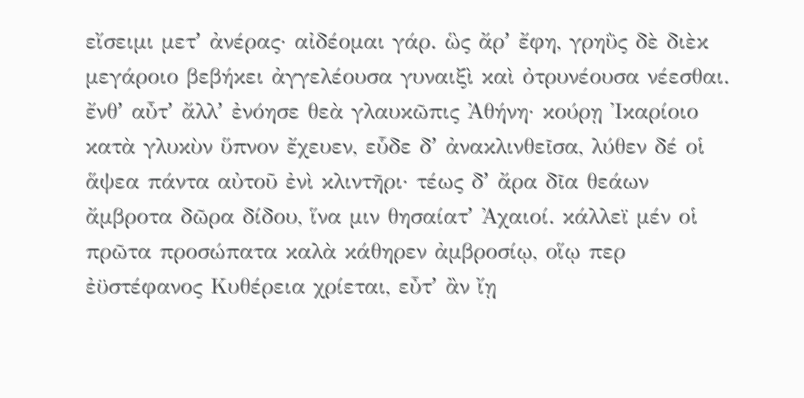εἴσειμι μετʼ ἀνέρας· αἰδέομαι γάρ. ὣς ἄρʼ ἔφη, γρηῢς δὲ διὲκ μεγάροιο βεβήκει ἀγγελέουσα γυναιξὶ καὶ ὀτρυνέουσα νέεσθαι. ἔνθʼ αὖτʼ ἄλλʼ ἐνόησε θεὰ γλαυκῶπις Ἀθήνη· κούρῃ Ἰκαρίοιο κατὰ γλυκὺν ὕπνον ἔχευεν, εὗδε δʼ ἀνακλινθεῖσα, λύθεν δέ οἱ ἅψεα πάντα αὐτοῦ ἐνὶ κλιντῆρι· τέως δʼ ἄρα δῖα θεάων ἄμβροτα δῶρα δίδου, ἵνα μιν θησαίατʼ Ἀχαιοί. κάλλεϊ μέν οἱ πρῶτα προσώπατα καλὰ κάθηρεν ἀμβροσίῳ, οἵῳ περ ἐϋστέφανος Κυθέρεια χρίεται, εὖτʼ ἂν ἴῃ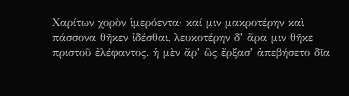Χαρίτων χορὸν ἱμερόεντα· καί μιν μακροτέρην καὶ πάσσονα θῆκεν ἰδέσθαι, λευκοτέρην δʼ ἄρα μιν θῆκε πριστοῦ ἐλέφαντος. ἡ μὲν ἄρʼ ὣς ἔρξασʼ ἀπεβήσετο δῖα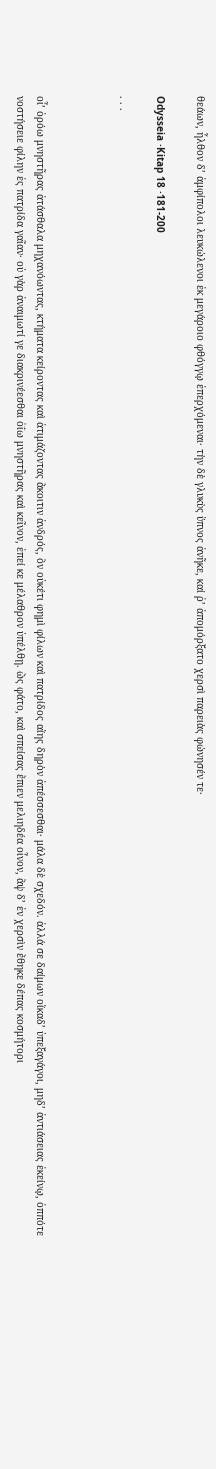θεάων, ἦλθον δʼ ἀμφίπολοι λευκώλενοι ἐκ μεγάροιο φθόγγῳ ἐπερχόμεναι· τὴν δὲ γλυκὺς ὕπνος ἀνῆκε, καί ῥʼ ἀπομόρξατο χερσὶ παρειὰς φώνησέν τε·

Odysseia ·Kitap 18 ·181-200

· · ·



οἷʼ ὁρόω μνηστῆρας ἀτάσθαλα μηχανόωντας, κτήματα κείροντας καὶ ἀτιμάζοντας ἄκοιτιν ἀνδρός, ὃν οὐκέτι φημὶ φίλων καὶ πατρίδος αἴης δηρὸν ἀπέσσεσθαι· μάλα δὲ σχεδόν. ἀλλά σε δαίμων οἴκαδʼ ὑπεξαγάγοι, μηδʼ ἀντιάσειας ἐκείνῳ, ὁππότε νοστήσειε φίλην ἐς πατρίδα γαῖαν· οὐ γὰρ ἀναιμωτί γε διακρινέεσθαι ὀΐω μνηστῆρας καὶ κεῖνον, ἐπεί κε μέλαθρον ὑπέλθῃ. ὣς φάτο, καὶ σπείσας ἔπιεν μελιηδέα οἶνον, ἂψ δʼ ἐν χερσὶν ἔθηκε δέπας κοσμήτορι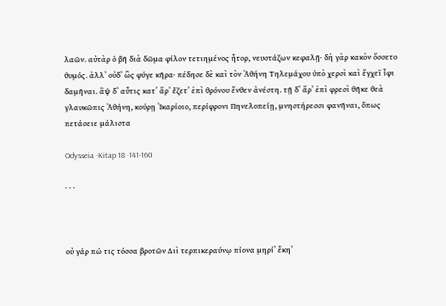λαῶν. αὐτὰρ ὁ βῆ διὰ δῶμα φίλον τετιημένος ἦτορ, νευστάζων κεφαλῇ· δὴ γὰρ κακὸν ὄσσετο θυμός. ἀλλʼ οὐδʼ ὣς φύγε κῆρα· πέδησε δὲ καὶ τὸν Ἀθήνη Τηλεμάχου ὑπὸ χερσὶ καὶ ἔγχεϊ ἶφι δαμῆναι. ἂψ δʼ αὖτις κατʼ ἄρʼ ἕζετʼ ἐπὶ θρόνου ἔνθεν ἀνέστη. τῇ δʼ ἄρʼ ἐπὶ φρεσὶ θῆκε θεὰ γλαυκῶπις Ἀθήνη, κούρῃ Ἰκαρίοιο, περίφρονι Πηνελοπείῃ, μνηστήρεσσι φανῆναι, ὅπως πετάσειε μάλιστα

Odysseia ·Kitap 18 ·141-160

· · ·



οὐ γάρ πώ τις τόσσα βροτῶν Διὶ τερπικεραύνῳ πίονα μηρίʼ ἔκηʼ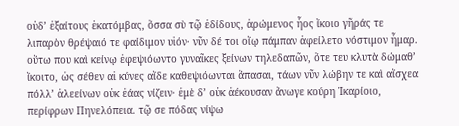οὐδʼ ἐξαίτους ἑκατόμβας, ὅσσα σὺ τῷ ἐδίδους, ἀρώμενος ἧος ἵκοιο γῆράς τε λιπαρὸν θρέψαιό τε φαίδιμον υἱόν· νῦν δέ τοι οἴῳ πάμπαν ἀφείλετο νόστιμον ἦμαρ. οὕτω που καὶ κείνῳ ἐφεψιόωντο γυναῖκες ξείνων τηλεδαπῶν, ὅτε τευ κλυτὰ δώμαθʼ ἵκοιτο, ὡς σέθεν αἱ κύνες αἵδε καθεψιόωνται ἅπασαι, τάων νῦν λώβην τε καὶ αἴσχεα πόλλʼ ἀλεείνων οὐκ ἐάας νίζειν· ἐμὲ δʼ οὐκ ἀέκουσαν ἄνωγε κούρη Ἰκαρίοιο, περίφρων Πηνελόπεια. τῷ σε πόδας νίψω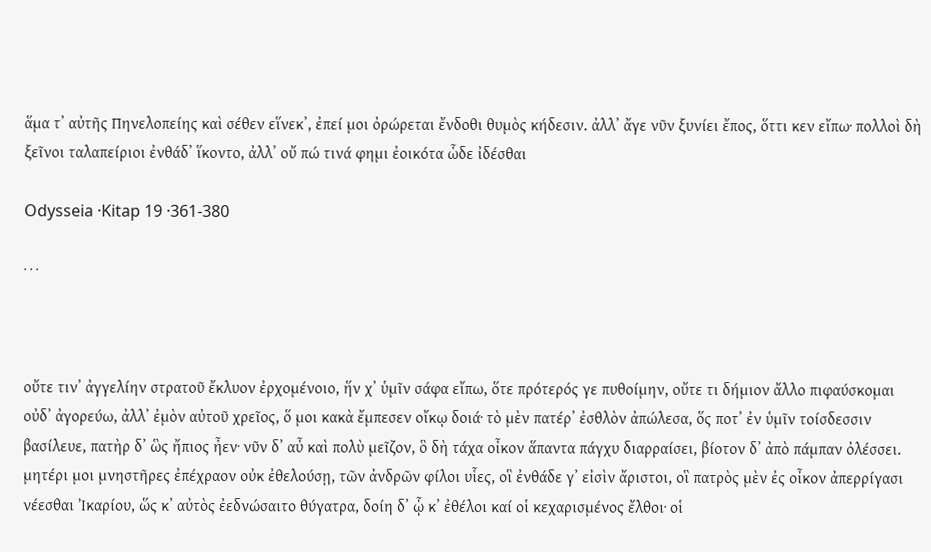ἅμα τʼ αὐτῆς Πηνελοπείης καὶ σέθεν εἵνεκʼ, ἐπεί μοι ὀρώρεται ἔνδοθι θυμὸς κήδεσιν. ἀλλʼ ἄγε νῦν ξυνίει ἔπος, ὅττι κεν εἴπω· πολλοὶ δὴ ξεῖνοι ταλαπείριοι ἐνθάδʼ ἵκοντο, ἀλλʼ οὔ πώ τινά φημι ἐοικότα ὧδε ἰδέσθαι

Odysseia ·Kitap 19 ·361-380

· · ·



οὔτε τινʼ ἀγγελίην στρατοῦ ἔκλυον ἐρχομένοιο, ἥν χʼ ὑμῖν σάφα εἴπω, ὅτε πρότερός γε πυθοίμην, οὔτε τι δήμιον ἄλλο πιφαύσκομαι οὐδʼ ἀγορεύω, ἀλλʼ ἐμὸν αὐτοῦ χρεῖος, ὅ μοι κακὰ ἔμπεσεν οἴκῳ δοιά· τὸ μὲν πατέρʼ ἐσθλὸν ἀπώλεσα, ὅς ποτʼ ἐν ὑμῖν τοίσδεσσιν βασίλευε, πατὴρ δʼ ὣς ἤπιος ἦεν· νῦν δʼ αὖ καὶ πολὺ μεῖζον, ὃ δὴ τάχα οἶκον ἅπαντα πάγχυ διαρραίσει, βίοτον δʼ ἀπὸ πάμπαν ὀλέσσει. μητέρι μοι μνηστῆρες ἐπέχραον οὐκ ἐθελούσῃ, τῶν ἀνδρῶν φίλοι υἷες, οἳ ἐνθάδε γʼ εἰσὶν ἄριστοι, οἳ πατρὸς μὲν ἐς οἶκον ἀπερρίγασι νέεσθαι Ἰκαρίου, ὥς κʼ αὐτὸς ἐεδνώσαιτο θύγατρα, δοίη δʼ ᾧ κʼ ἐθέλοι καί οἱ κεχαρισμένος ἔλθοι· οἱ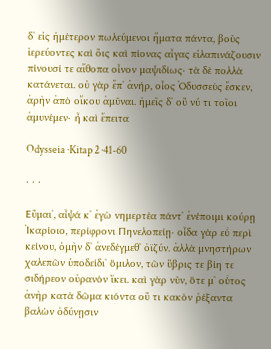δʼ εἰς ἡμέτερον πωλεύμενοι ἤματα πάντα, βοῦς ἱερεύοντες καὶ ὄις καὶ πίονας αἶγας εἰλαπινάζουσιν πίνουσί τε αἴθοπα οἶνον μαψιδίως· τὰ δὲ πολλὰ κατάνεται. οὐ γὰρ ἔπʼ ἀνήρ, οἷος Ὀδυσσεὺς ἔσκεν, ἀρὴν ἀπὸ οἴκου ἀμῦναι. ἡμεῖς δʼ οὔ νύ τι τοῖοι ἀμυνέμεν· ἦ καὶ ἔπειτα

Odysseia ·Kitap 2 ·41-60

· · ·

Εὔμαιʼ, αἶψά κʼ ἐγὼ νημερτέα πάντʼ ἐνέποιμι κούρῃ Ἰκαρίοιο, περίφρονι Πηνελοπείῃ· οἶδα γὰρ εὖ περὶ κείνου, ὁμὴν δʼ ἀνεδέγμεθʼ ὀϊζύν. ἀλλὰ μνηστήρων χαλεπῶν ὑποδείδιʼ ὅμιλον, τῶν ὕβρις τε βίη τε σιδήρεον οὐρανὸν ἵκει. καὶ γὰρ νῦν, ὅτε μʼ οὗτος ἀνὴρ κατὰ δῶμα κιόντα οὔ τι κακὸν ῥέξαντα βαλὼν ὀδύνῃσιν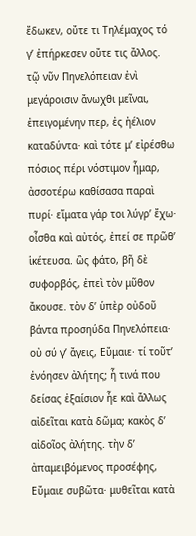ἔδωκεν, οὔτε τι Τηλέμαχος τό γʼ ἐπήρκεσεν οὔτε τις ἄλλος. τῷ νῦν Πηνελόπειαν ἐνὶ μεγάροισιν ἄνωχθι μεῖναι, ἐπειγομένην περ, ἐς ἠέλιον καταδύντα· καὶ τότε μʼ εἰρέσθω πόσιος πέρι νόστιμον ἦμαρ, ἀσσοτέρω καθίσασα παραὶ πυρί· εἵματα γάρ τοι λύγρʼ ἔχω· οἶσθα καὶ αὐτός, ἐπεί σε πρῶθʼ ἱκέτευσα. ὣς φάτο, βῆ δὲ συφορβός, ἐπεὶ τὸν μῦθον ἄκουσε. τὸν δʼ ὑπὲρ οὐδοῦ βάντα προσηύδα Πηνελόπεια· οὐ σύ γʼ ἄγεις, Εὔμαιε· τί τοῦτʼ ἐνόησεν ἀλήτης; ἦ τινά που δείσας ἐξαίσιον ἦε καὶ ἄλλως αἰδεῖται κατὰ δῶμα; κακὸς δʼ αἰδοῖος ἀλήτης. τὴν δʼ ἀπαμειβόμενος προσέφης, Εὔμαιε συβῶτα· μυθεῖται κατὰ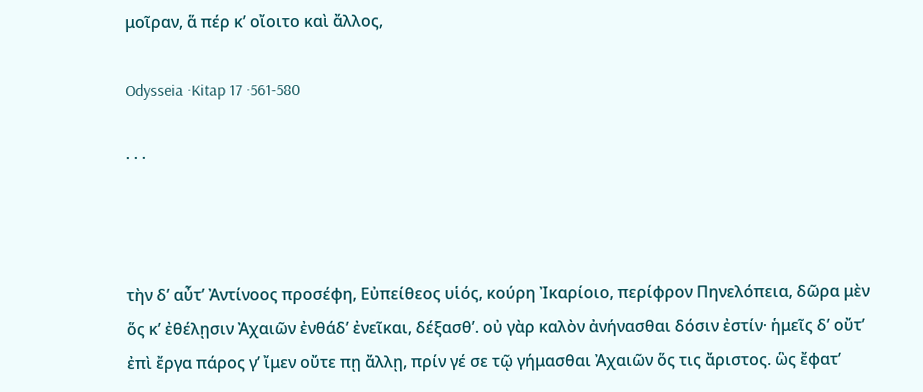μοῖραν, ἅ πέρ κʼ οἴοιτο καὶ ἄλλος,

Odysseia ·Kitap 17 ·561-580

· · ·



τὴν δʼ αὖτʼ Ἀντίνοος προσέφη, Εὐπείθεος υἱός, κούρη Ἰκαρίοιο, περίφρον Πηνελόπεια, δῶρα μὲν ὅς κʼ ἐθέλῃσιν Ἀχαιῶν ἐνθάδʼ ἐνεῖκαι, δέξασθʼ. οὐ γὰρ καλὸν ἀνήνασθαι δόσιν ἐστίν· ἡμεῖς δʼ οὔτʼ ἐπὶ ἔργα πάρος γʼ ἴμεν οὔτε πῃ ἄλλῃ, πρίν γέ σε τῷ γήμασθαι Ἀχαιῶν ὅς τις ἄριστος. ὣς ἔφατʼ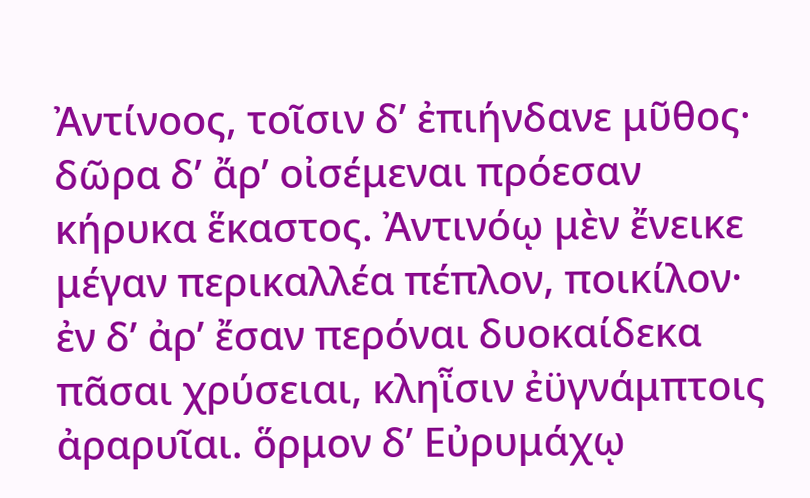Ἀντίνοος, τοῖσιν δʼ ἐπιήνδανε μῦθος· δῶρα δʼ ἄρʼ οἰσέμεναι πρόεσαν κήρυκα ἕκαστος. Ἀντινόῳ μὲν ἔνεικε μέγαν περικαλλέα πέπλον, ποικίλον· ἐν δʼ ἀρʼ ἔσαν περόναι δυοκαίδεκα πᾶσαι χρύσειαι, κληῗσιν ἐϋγνάμπτοις ἀραρυῖαι. ὅρμον δʼ Εὐρυμάχῳ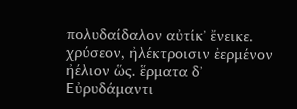πολυδαίδαλον αὐτίκʼ ἔνεικε. χρύσεον, ἠλέκτροισιν ἐερμένον ἠέλιον ὥς. ἕρματα δʼ Εὐρυδάμαντι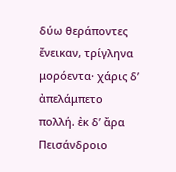δύω θεράποντες ἔνεικαν, τρίγληνα μορόεντα· χάρις δʼ ἀπελάμπετο πολλή. ἐκ δʼ ἄρα Πεισάνδροιο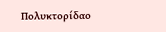Πολυκτορίδαο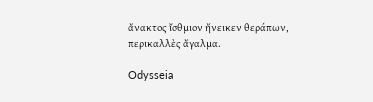ἄνακτος ἴσθμιον ἤνεικεν θεράπων, περικαλλὲς ἄγαλμα.

Odysseia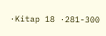·Kitap 18 ·281-300